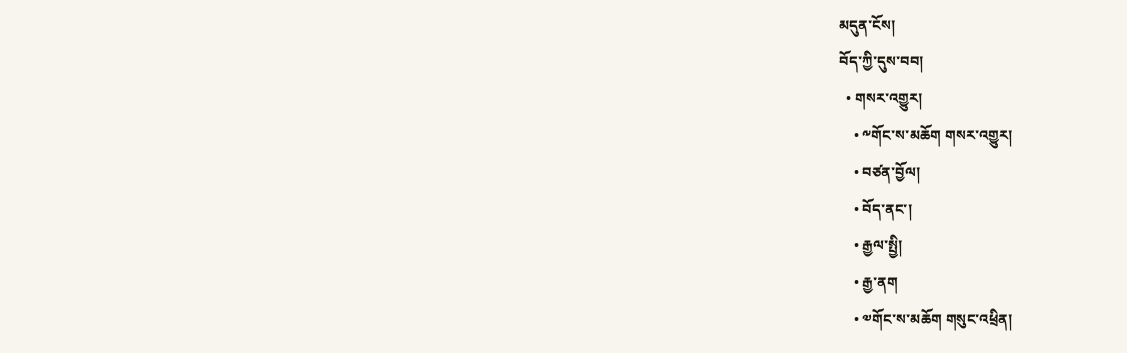མདུན་ངོས།
བོད་ཀྱི་དུས་བབ།
  • གསར་འགྱུར།
    • ༸གོང་ས་མཆོག གསར་འགྱུར།
    • བཙན་བྱོལ།
    • བོད་ནང་།
    • རྒྱལ་སྤྱི།
    • རྒྱ་ནག
    • ༧གོང་ས་མཆོག གསུང་འཕྲིན།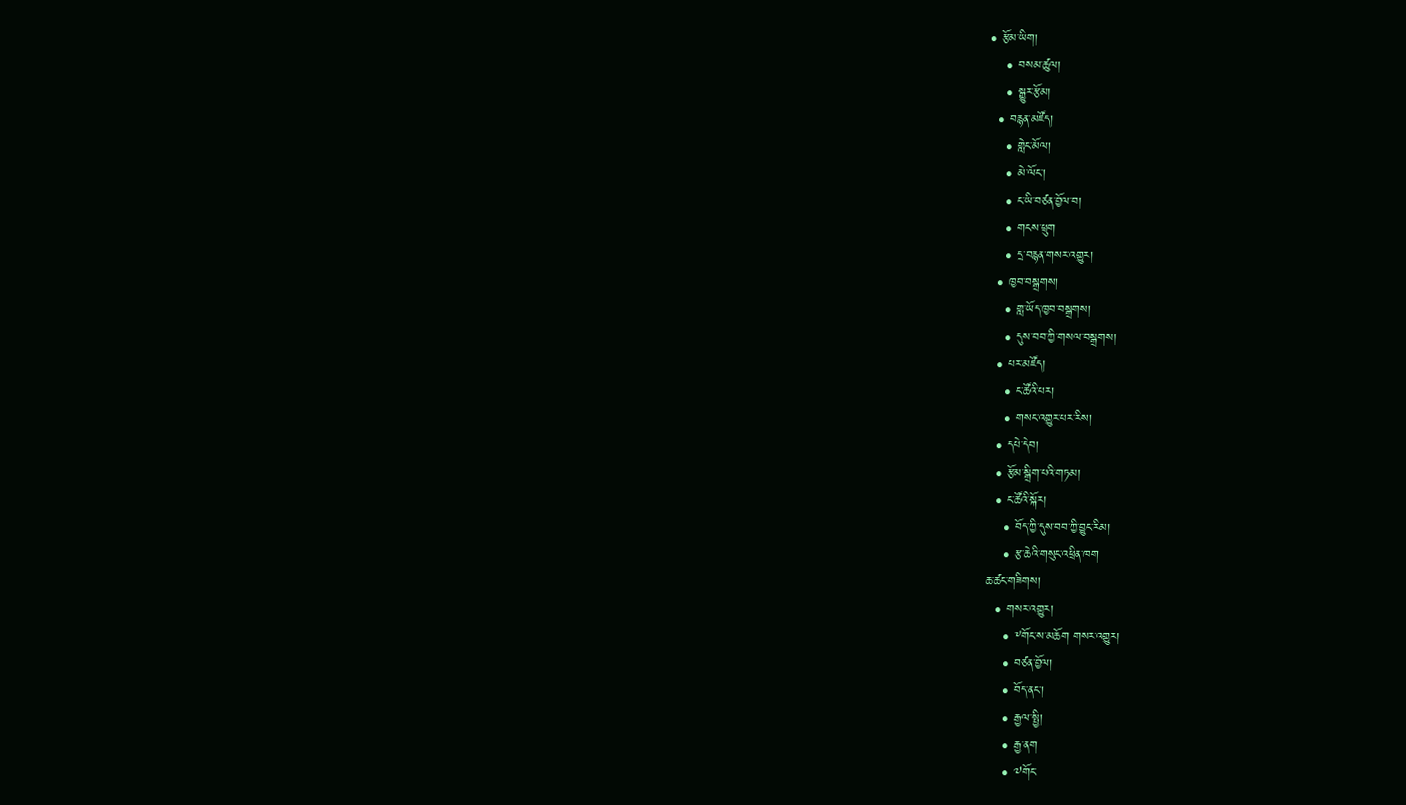• རྩོམ་ཡིག།
    • བསམ་ཚུལ།
    • སྒྱུར་རྩོམ།
  • བརྙན་མཛོད།
    • གླེང་མོལ།
    • མེ་ལོང་།
    • ང་ཡི་བཙན་བྱོལ་བ།
    • གངས་ཕྲུག
    • དྲ་བརྙན་གསར་འགྱུར།
  • ཁྱབ་བསྒྲགས།
    • གླ་ཡོད་ཁྱབ་བསྒྲགས།
    • དུས་བབ་ཀྱི་གསལ་བསྒྲགས།
  • པར་མཛོད།
    • ང་ཚོའི་པར།
    • གསང་འགྱུར་པར་རིས།
  • དཔེ་དེབ།
  • རྩོམ་སྒྲིག་པའི་གཏམ།
  • ང་ཚོའི་སྐོར།
    • བོད་ཀྱི་དུས་བབ་ཀྱི་བྱུང་རིམ།
    • རྩ་ཆེའི་གསུང་འཕྲིན་ཁག
ཆ་ཚང་གཟིགས།
  • གསར་འགྱུར།
    • ༸གོང་ས་མཆོག གསར་འགྱུར།
    • བཙན་བྱོལ།
    • བོད་ནང་།
    • རྒྱལ་སྤྱི།
    • རྒྱ་ནག
    • ༧གོང་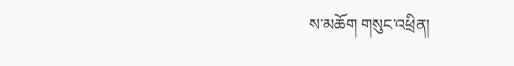ས་མཆོག གསུང་འཕྲིན།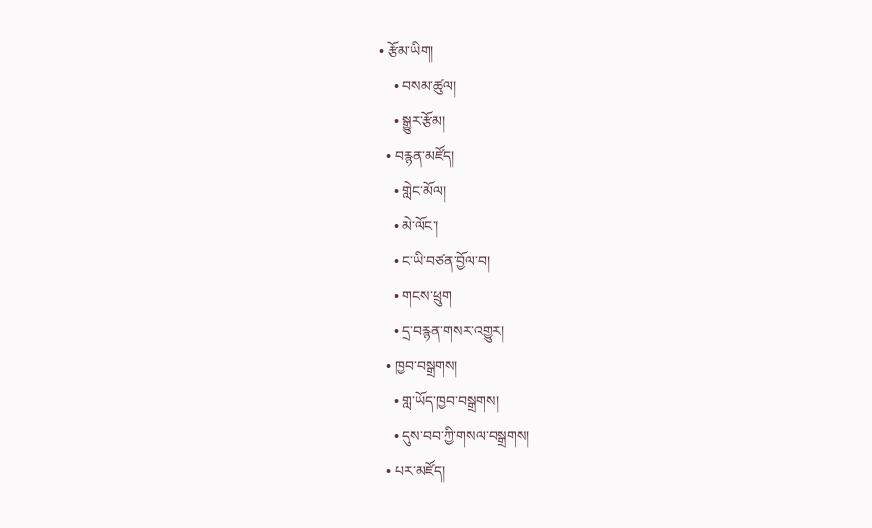• རྩོམ་ཡིག།
    • བསམ་ཚུལ།
    • སྒྱུར་རྩོམ།
  • བརྙན་མཛོད།
    • གླེང་མོལ།
    • མེ་ལོང་།
    • ང་ཡི་བཙན་བྱོལ་བ།
    • གངས་ཕྲུག
    • དྲ་བརྙན་གསར་འགྱུར།
  • ཁྱབ་བསྒྲགས།
    • གླ་ཡོད་ཁྱབ་བསྒྲགས།
    • དུས་བབ་ཀྱི་གསལ་བསྒྲགས།
  • པར་མཛོད།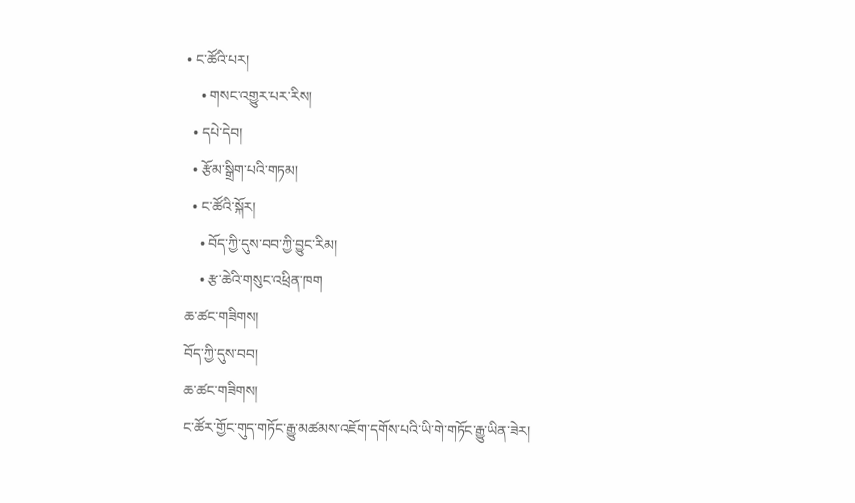• ང་ཚོའི་པར།
    • གསང་འགྱུར་པར་རིས།
  • དཔེ་དེབ།
  • རྩོམ་སྒྲིག་པའི་གཏམ།
  • ང་ཚོའི་སྐོར།
    • བོད་ཀྱི་དུས་བབ་ཀྱི་བྱུང་རིམ།
    • རྩ་ཆེའི་གསུང་འཕྲིན་ཁག
ཆ་ཚང་གཟིགས།
བོད་ཀྱི་དུས་བབ།
ཆ་ཚང་གཟིགས།
ང་ཚོར་གྱོང་གུད་གཏོང་རྒྱུ་མཚམས་འཇོག་དགོས་པའི་ཡི་གེ་གཏོང་རྒྱུ་ཡིན་ཟེར།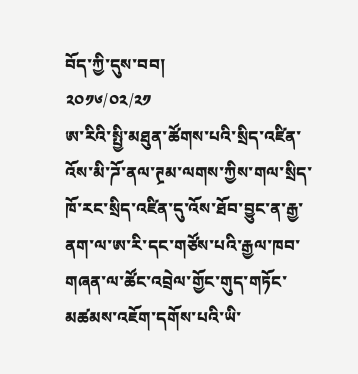བོད་ཀྱི་དུས་བབ།
༢༠༡༦/༠༢/༢༡
ཨ་རིའི་སྤྱི་མཐུན་ཚོགས་པའི་སྲིད་འཛིན་འོས་མི་ཌོ་ནལ་ཊྲམ་ལགས་ཀྱིས་གལ་སྲིད་ཁོ་རང་སྲིད་འཛིན་དུ་འོས་ཐོབ་བྱུང་ན་རྒྱ་ནག་ལ་ཨ་རི་དང་གཙོས་པའི་རྒྱལ་ཁབ་གཞན་ལ་ཚོང་འབྲེལ་གྱོང་གུད་གཏོང་མཚམས་འཇོག་དགོས་པའི་ཡི་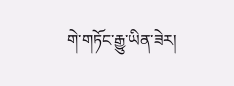གེ་གཏོང་རྒྱུ་ཡིན་ཟེར།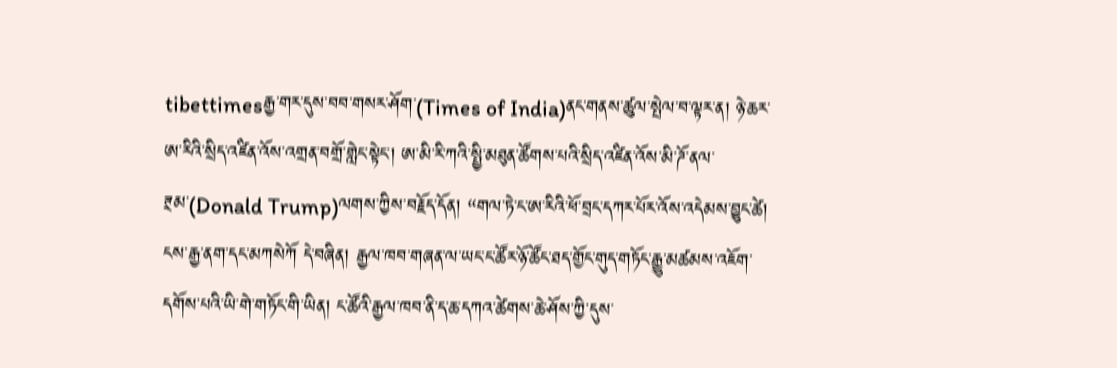tibettimesརྒྱ་གར་དུས་བབ་གསར་ཤོག་(Times of India)ནང་གནས་ཚུལ་སྤེལ་བ་ལྟར་ན། ཉེ་ཆར་ཨ་རིའི་སྲིད་འཛིན་འོས་འགྲན་བགྲོ་གླེང་སྟེང་། ཨ་མི་རི་ཀའི་སྤྱི་མཐུན་ཚོགས་པའི་སྲིད་འཛིན་འོས་མི་ཌོ་ནལ་ཊྲམ་(Donald Trump)ལགས་ཀྱིས་བརྗོད་དོན། “གལ་ཏེ་ང་ཨ་རིའི་ཕོ་བྲང་དཀར་པོར་འོས་འདེམས་བྱུང་ཚེ། ངས་རྒྱ་ནག་དང་མཀསེཀོ དེ་བཞིན། རྒྱལ་ཁབ་གཞན་ལ་ཡང་ང་ཚོར་ཉོ་ཚོང་ཐད་གྱོང་གུད་གཏོང་རྒྱུ་མཚམས་འཇོག་དགོས་པའི་ཡི་གེ་གཏོང་གི་ཡིན། ང་ཚོའི་རྒྱལ་ཁབ་ནི་ད་ཆ་དཀའ་ཚེགས་ཆེ་ཤོས་ཀྱི་དུས་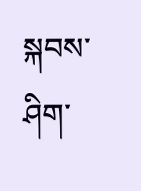སྐབས་ཤིག་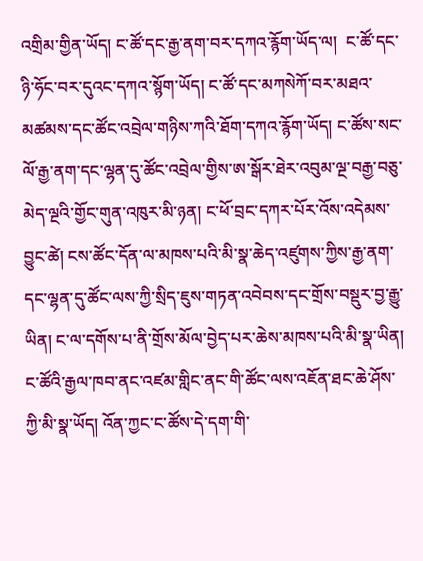འགྲིམ་གྱིན་ཡོད། ང་ཚོ་དང་རྒྱ་ནག་བར་དཀའ་རྙོག་ཡོད་ལ།  ང་ཚོ་དང་ཉི་ཧོང་བར་དུའང་དཀའ་སྙོག་ཡོད། ང་ཚོ་དང་མཀསེཀོ་བར་མཐའ་མཚམས་དང་ཚོང་འབྲེལ་གཉིས་ཀའི་ཐོག་དཀའ་རྙོག་ཡོད། ང་ཚོས་སང་ལོ་རྒྱ་ནག་དང་ལྷན་དུ་ཚོང་འབྲེལ་གྱིས་ཨ་སྒོར་ཐེར་འབུམ་ལྔ་བརྒྱ་བཅུ་མེད་ལྔའི་གྱོང་གུན་འཁུར་མི་ཉན། ང་ཕོ་བྲང་དཀར་པོར་འོས་འདེམས་བྱུང་ཚེ། ངས་ཚོང་དོན་ལ་མཁས་པའི་མི་སྣ་ཆེད་འཛུགས་ཀྱིས་རྒྱ་ནག་དང་ལྷན་དུ་ཚོང་ལས་ཀྱི་སྲིད་ཇུས་གཏན་འབེབས་དང་གྲོས་བསྡུར་བྱ་རྒྱུ་ཡིན། ང་ལ་དགོས་པ་ནི་གྲོས་མོལ་བྱེད་པར་ཆེས་མཁས་པའི་མི་སྣ་ཡིན། ང་ཚོའི་རྒྱལ་ཁབ་ནང་འཛམ་གླིང་ནང་གི་ཚོང་ལས་འཇོན་ཐང་ཆེ་ཤོས་ཀྱི་མི་སྣ་ཡོད། འོན་ཀྱང་ང་ཚོས་དེ་དག་གི་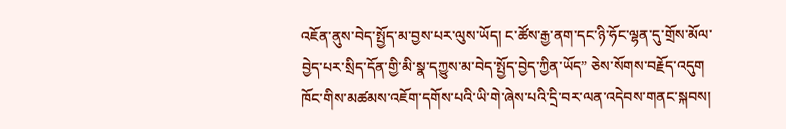འཇོན་ནུས་བེད་སྤྱོད་མ་བྱས་པར་ལུས་ཡོད། ང་ཚོས་རྒྱ་ནག་དང་ཉི་ཧོང་ལྷན་དུ་གྲོས་མོལ་བྱེད་པར་སྲིད་དོན་གྱི་མི་སྣ་དཀྱུས་མ་བེད་སྤྱོད་བྱེད་ཀྱིན་ཡོད” ཅེས་སོགས་བརྗོད་འདུག
ཁོང་གིས་མཚམས་འཇོག་དགོས་པའི་ཡི་གེ་ཞེས་པའི་དྲི་བར་ལན་འདེབས་གནང་སྐབས།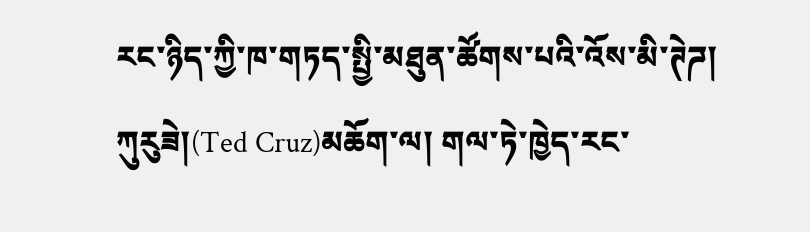རང་ཉིད་ཀྱི་ཁ་གཏད་སྤྱི་མཐུན་ཚོགས་པའི་འོས་མི་ཊེཌ། ཀུརུཟེ།(Ted Cruz)མཆོག་ལ། གལ་ཏེ་ཁྱེད་རང་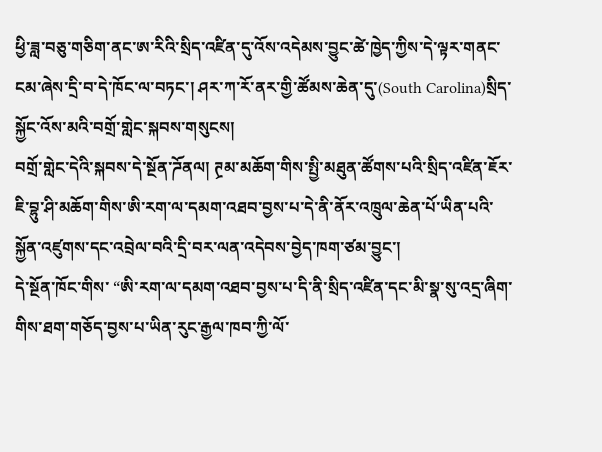ཕྱི་ཟླ་བཅུ་གཅིག་ནང་ཨ་རིའི་སྲིད་འཛིན་དུ་འོས་འདེམས་བྱུང་ཚེ་ཁྱེད་ཀྱིས་དེ་ལྟར་གནང་ངམ་ཞེས་དྲི་བ་དེ་ཁོང་ལ་བཏང་། ཤར་ཀ་རོ་ནར་གྱི་ཚོམས་ཆེན་དུ་(South Carolina)སྲིད་སྐྱོང་འོས་མའི་བགྲོ་གླེང་སྐབས་གསུངས།
བགྲོ་གླེང་དེའི་སྐབས་དེ་སྔོན་ཌོནལ། ཊྲམ་མཆོག་གིས་སྤྱི་མཐུན་ཚོགས་པའི་སྲིད་འཛིན་ཇོར་ཇི་བྷུ་ཤི་མཆོག་གིས་ཨི་རག་ལ་དམག་འཐབ་བྱས་པ་དེ་ནི་ནོར་འཁྲུལ་ཆེན་པོ་ཡིན་པའི་སྐྱོན་འཛུགས་དང་འབྲེལ་བའི་དྲི་བར་ལན་འདེབས་བྱེད་ཁག་ཙམ་བྱུང་།
དེ་སྔོན་ཁོང་གིས་ “ཨི་རག་ལ་དམག་འཐབ་བྱས་པ་དི་ནི་སྲིད་འཛིན་དང་མི་སྣ་སུ་འདྲ་ཞིག་གིས་ཐག་གཅོད་བྱས་པ་ཡིན་རུང་རྒྱལ་ཁབ་ཀྱི་ལོ་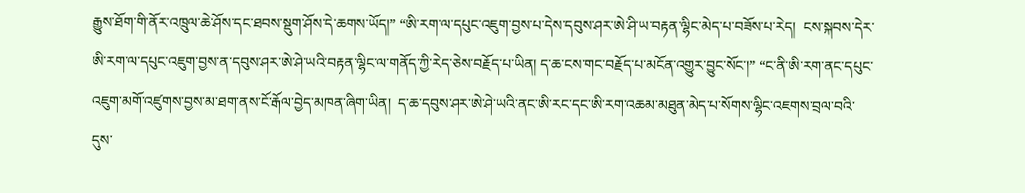རྒྱུས་ཐོག་གི་ནོར་འཁྲུལ་ཆེ་ཤོས་དང་ཐབས་སྡུག་ཤོས་དེ་ཆགས་ཡོད།” “ཨི་རག་ལ་དཔུང་འཇུག་བྱས་པ་དེས་དབུས་ཤར་ཨེ་ཤི་ཡ་བརྟན་ལྷིང་མེད་པ་བཟོས་པ་རེད།  ངས་སྐབས་དེར་ཨི་རག་ལ་དཔུང་འཇུག་བྱས་ན་དབུས་ཤར་ཨེ་ཤེ་ཡའི་བརྟན་ལྷིང་ལ་གནོད་ཀྱི་རེད་ཅེས་བརྗོད་པ་ཡིན། ད་ཆ་ངས་གང་བརྗོད་པ་མངོན་འགྱུར་བྱུང་སོང་།” “ང་ནི་ཨི་རག་ནང་དཔུང་འཇུག་མགོ་འཛུགས་བྱས་མ་ཐག་ནས་ངོ་རྒོལ་བྱེད་མཁན་ཞིག་ཡིན།  ད་ཆ་དབུས་ཤར་ཨེ་ཤེ་ཡའི་ནང་ཨི་རང་དང་ཨི་རག་འཆམ་མཐུན་མེད་པ་སོགས་ལྷིང་འཇགས་བྲལ་བའི་དུས་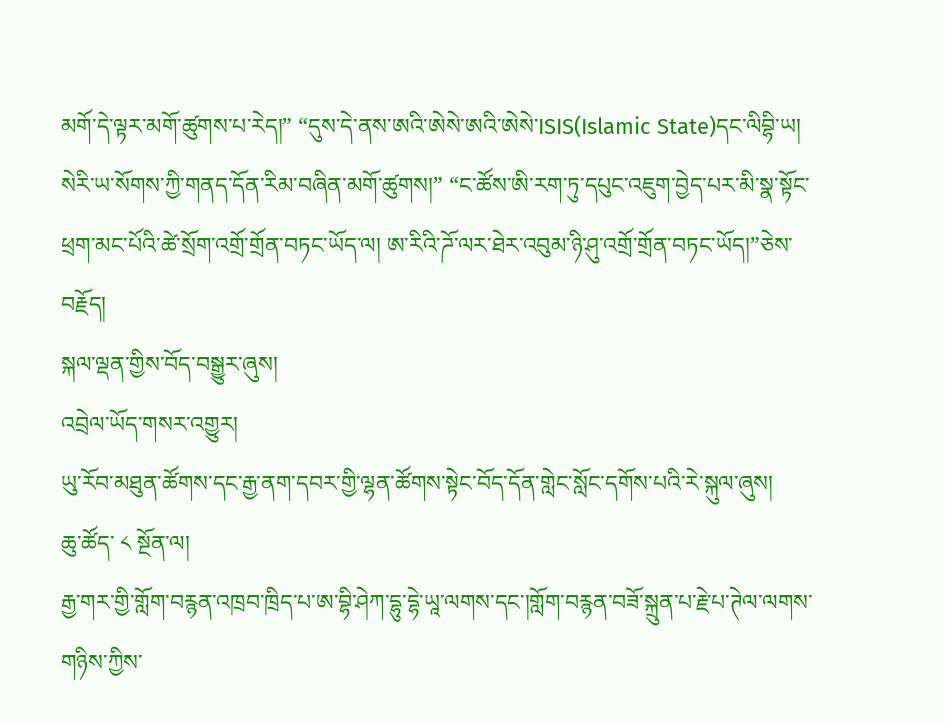མགོ་དེ་ལྟར་མགོ་ཚུགས་པ་རེད།” “དུས་དེ་ནས་ཨའི་ཨེསེ་ཨའི་ཨེསེ་ISIS(Islamic State)དང་ལིབྷི་ཡ། སེརི་ཡ་སོགས་ཀྱི་གནད་དོན་རིམ་བཞིན་མགོ་ཚུགས།” “ང་ཚོས་ཨི་རག་ཏུ་དཔུང་འཇུག་བྱེད་པར་མི་སྣ་སྟོང་ཕྲག་མང་པོའི་ཚེ་སྲོག་འགྲོ་གྲོན་བཏང་ཡོད་ལ། ཨ་རིའི་ཌོ་ལར་ཐེར་འབུམ་ཉི་ཤུ་འགྲོ་གྲོན་བཏང་ཡོད།”ཅེས་བརྗོད།
སྐལ་ལྡན་གྱིས་བོད་བསྒྱུར་ཞུས།
འབྲེལ་ཡོད་གསར་འགྱུར།
ཡུ་རོབ་མཐུན་ཚོགས་དང་རྒྱ་ནག་དབར་གྱི་ལྷན་ཚོགས་སྟེང་བོད་དོན་གླེང་སློང་དགོས་པའི་རེ་སྐུལ་ཞུས།
ཆུ་ཚོད་ ༨ སྔོན་ལ།
རྒྱ་གར་གྱི་གློག་བརྙན་འཁྲབ་ཁྲིད་པ་ཨ་བྷི་ཤེཀ་དྷུ་དྷེ་ཡཱ་ལགས་དང་།གློག་བརྙན་བཟོ་སྐྲུན་པ་རྗེ་པ་ཊེལ་ལགས་གཉིས་ཀྱིས་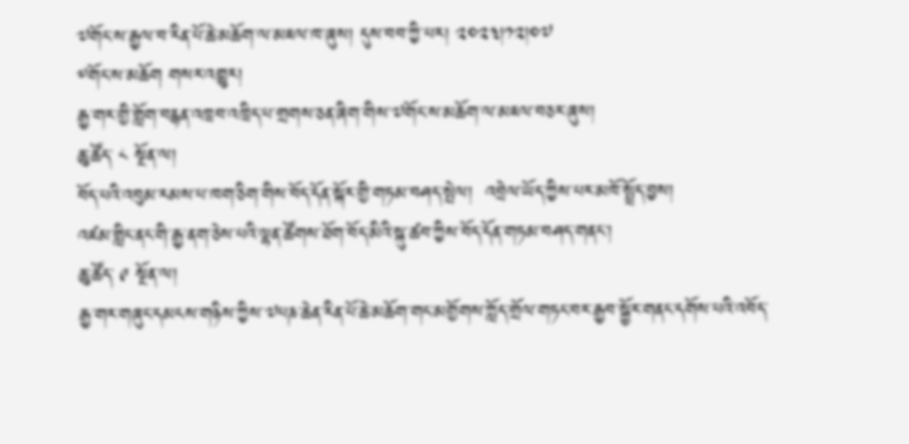༧གོང་ས་རྒྱལ་བ་རིན་པོ་ཆེ་མཆོག་ལ་མཇལ་ཁ་ཞུས། དུས་བབ་ཀྱི་པར། ༢༠༢༣།༡༢།༠༧
༸གོང་ས་མཆོག གསར་འགྱུར།
རྒྱ་གར་གྱི་གློག་བརྙན་འཁྲབ་འཁྲིད་པ་གྲགས་ཅན་ཞིག་གིས་༧གོང་ས་མཆོག་ལ་མཇལ་བཅར་ཞུས།
ཆུ་ཚོད་ ༨ སྔོན་ལ།
བོད་པའི་འབུམ་རམས་པ་ཁག་ཅིག་གིས་བོད་དོན་སྐོར་གྱི་གཏམ་བཤད་སྤེལ།  འབྲེལ་ཡོད་ཀྱིས་པར་མཁོ་སྤྲོད་བྱས།
འཛམ་གླིང་ནང་གི་རྒྱ་ནག་ཅེས་པའི་ལྷན་ཚོགས་ཐོག་བོད་མིའི་སྐུ་ཚབ་ཀྱིས་བོད་དོན་གཏམ་བཤད་གནང་།
ཆུ་ཚོད་ ༩ སྔོན་ལ།
རྒྱ་གར་གཞུང་དམངས་གཉིས་ཀྱིས་༧པཎ་ཆེན་རིན་པོ་ཆེ་མཆོག་གང་མགྱོགས་ཀློད་གྲོལ་གཏང་བར་རྒྱབ་སྐྱོར་གནང་དགོས་པའི་འབོད་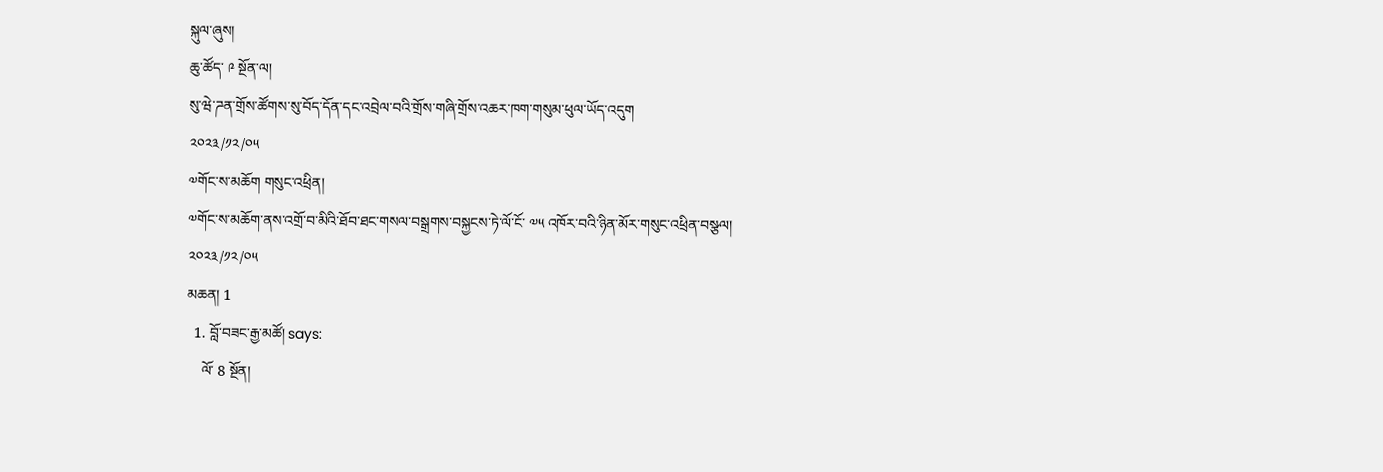སྐུལ་ཞུས།
ཆུ་ཚོད་ ༩ སྔོན་ལ།
སུ་ཝེ་ཌན་གྲོས་ཚོགས་སུ་བོད་དོན་དང་འབྲེལ་བའི་གྲོས་གཞི་གྲོས་འཆར་ཁག་གསུམ་ཕུལ་ཡོད་འདུག
༢༠༢༣/༡༢/༠༥
༧གོང་ས་མཆོག གསུང་འཕྲིན།
༧གོང་ས་མཆོག་ནས་འགྲོ་བ་མིའི་ཐོབ་ཐང་གསལ་བསྒྲགས་བསྐྱངས་ཏེ་ལོ་ངོ་ ༧༥ འཁོར་བའི་ཉིན་མོར་གསུང་འཕྲིན་བསྩལ།
༢༠༢༣/༡༢/༠༥
མཆན། 1
  1. བློ་བཟང་རྒྱ་མཚོ། says:
    ལོ་ 8 སྔོན།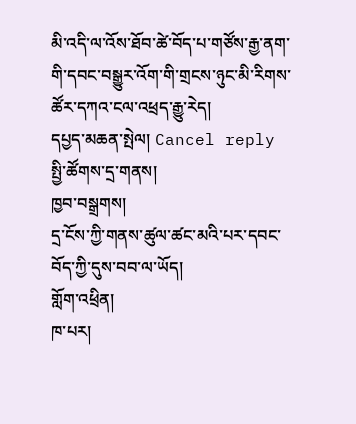མི་འདི་ལ་འོས་ཐོབ་ཚེ་བོད་པ་གཙོས་རྒྱ་ནག་གི་དབང་བསྒྱུར་འོག་གི་གྲངས་ཉུང་མི་རིགས་ཚོར་དཀའ་ངལ་འཕྲད་རྒྱུ་རེད།
དཔྱད་མཆན་སྤེལ། Cancel reply
སྤྱི་ཚོགས་དྲ་གནས།
ཁྱབ་བསྒྲགས།
དྲ་ངོས་ཀྱི་གནས་ཚུལ་ཚང་མའི་པར་དབང་བོད་ཀྱི་དུས་བབ་ལ་ཡོད།
གློག་འཕྲིན།
ཁ་པར།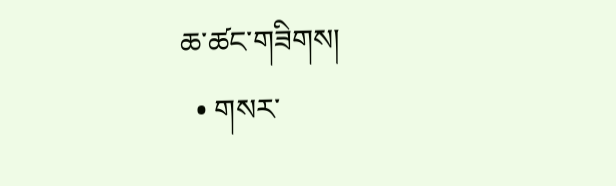ཆ་ཚང་གཟིགས།
  • གསར་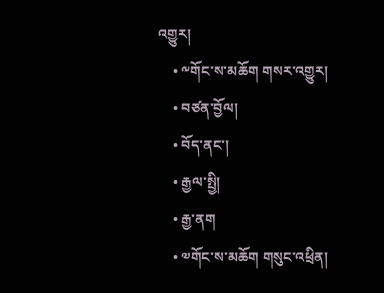འགྱུར།
    • ༸གོང་ས་མཆོག གསར་འགྱུར།
    • བཙན་བྱོལ།
    • བོད་ནང་།
    • རྒྱལ་སྤྱི།
    • རྒྱ་ནག
    • ༧གོང་ས་མཆོག གསུང་འཕྲིན།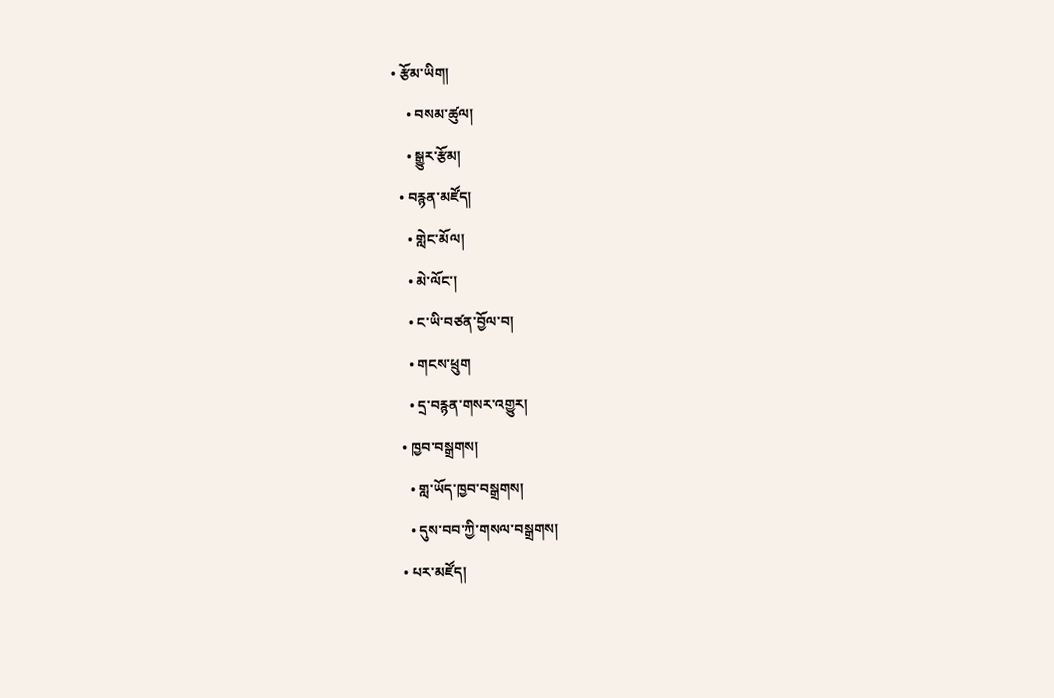• རྩོམ་ཡིག།
    • བསམ་ཚུལ།
    • སྒྱུར་རྩོམ།
  • བརྙན་མཛོད།
    • གླེང་མོལ།
    • མེ་ལོང་།
    • ང་ཡི་བཙན་བྱོལ་བ།
    • གངས་ཕྲུག
    • དྲ་བརྙན་གསར་འགྱུར།
  • ཁྱབ་བསྒྲགས།
    • གླ་ཡོད་ཁྱབ་བསྒྲགས།
    • དུས་བབ་ཀྱི་གསལ་བསྒྲགས།
  • པར་མཛོད།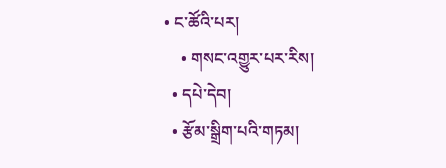• ང་ཚོའི་པར།
    • གསང་འགྱུར་པར་རིས།
  • དཔེ་དེབ།
  • རྩོམ་སྒྲིག་པའི་གཏམ།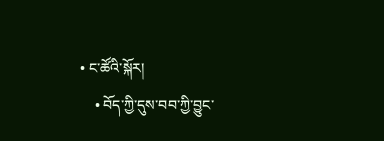• ང་ཚོའི་སྐོར།
    • བོད་ཀྱི་དུས་བབ་ཀྱི་བྱུང་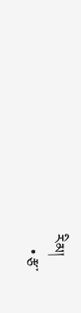རིམ།
    • རྩ་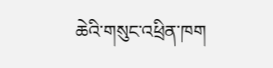ཆེའི་གསུང་འཕྲིན་ཁག